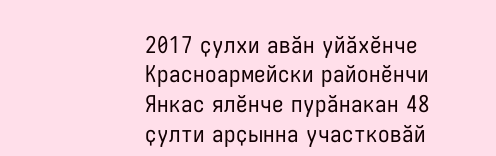2017 ҫулхи авӑн уйӑхӗнче Красноармейски районӗнчи Янкас ялӗнче пурӑнакан 48 ҫулти арҫынна участковӑй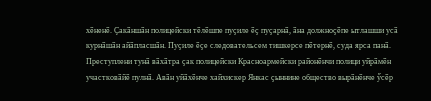хӗненӗ. Ҫакӑншӑн полицейски тӗлӗшпе пуҫиле ӗҫ пуҫарнӑ, ӑна должноҫӗпе ытлашши усӑ курнӑшӑн айӑпласшӑн. Пуҫиле ӗҫе следовательсем тишкерсе пӗтернӗ, суда ярса панӑ.
Преступлени тунӑ вӑхӑтра ҫак полицейски Красноармейски районӗнчи полици уйрӑмӗн участковӑйӗ пулнӑ. Авӑн уйӑхӗнче хайхискер Янкас ҫыннине общество вырӑнӗнче ӳсӗр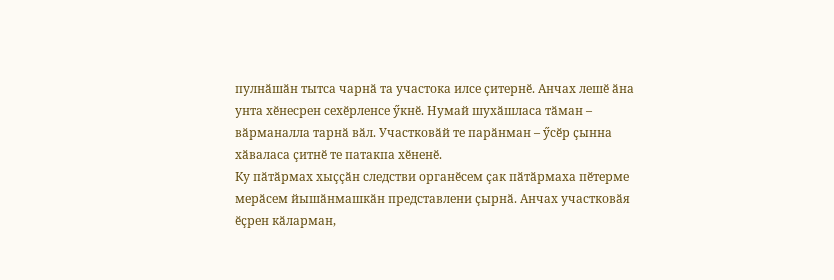пулнӑшӑн тытса чарнӑ та участока илсе ҫитернӗ. Анчах лешӗ ӑна унта хӗнесрен сехӗрленсе ӳкнӗ. Нумай шухӑшласа тӑман – вӑрманалла тарнӑ вӑл. Участковӑй те парӑнман – ӳсӗр ҫынна хӑваласа ҫитнӗ те патакпа хӗненӗ.
Ку пӑтӑрмах хыҫҫӑн следстви органӗсем ҫак пӑтӑрмаха пӗтерме мерӑсем йышӑнмашкӑн представлени ҫырнӑ. Анчах участковӑя ӗҫрен кӑларман,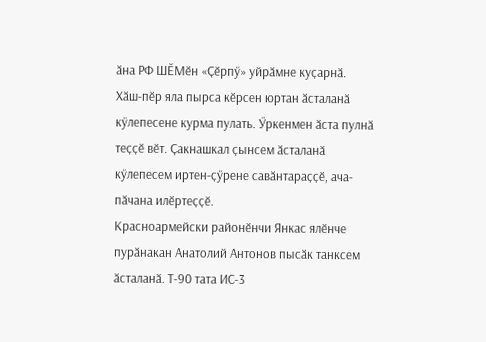ӑна РФ ШӖМӗн «Ҫӗрпӳ» уйрӑмне куҫарнӑ.
Хӑш-пӗр яла пырса кӗрсен юртан ӑсталанӑ кӳлепесене курма пулать. Ӳркенмен ӑста пулнӑ теҫҫӗ вӗт. Ҫакнашкал ҫынсем ӑсталанӑ кӳлепесем иртен-ҫӳрене савӑнтараҫҫӗ, ача-пӑчана илӗртеҫҫӗ.
Красноармейски районӗнчи Янкас ялӗнче пурӑнакан Анатолий Антонов пысӑк танксем ӑсталанӑ. Т-90 тата ИС-3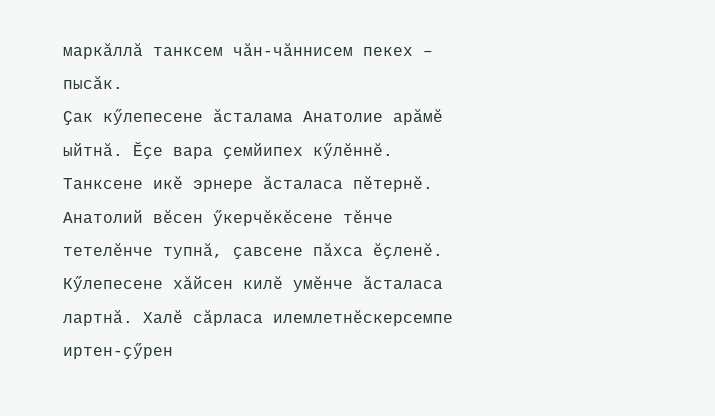маркӑллӑ танксем чӑн-чӑннисем пекех – пысӑк.
Ҫак кӳлепесене ӑсталама Анатолие арӑмӗ ыйтнӑ. Ӗҫе вара ҫемйипех кӳлӗннӗ. Танксене икӗ эрнере ӑсталаса пӗтернӗ. Анатолий вӗсен ӳкерчӗкӗсене тӗнче тетелӗнче тупнӑ, ҫавсене пӑхса ӗҫленӗ. Кӳлепесене хӑйсен килӗ умӗнче ӑсталаса лартнӑ. Халӗ сӑрласа илемлетнӗскерсемпе иртен-ҫӳрен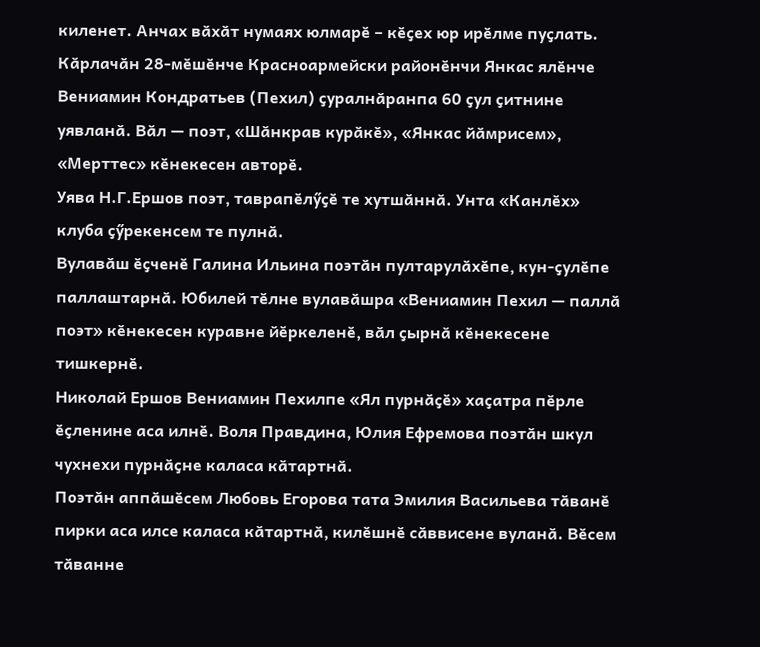киленет. Анчах вӑхӑт нумаях юлмарӗ – кӗҫех юр ирӗлме пуҫлать.
Кӑрлачӑн 28-мӗшӗнче Красноармейски районӗнчи Янкас ялӗнче Вениамин Кондратьев (Пехил) ҫуралнӑранпа 60 ҫул ҫитнине уявланӑ. Вӑл — поэт, «Шӑнкрав курӑкӗ», «Янкас йӑмрисем», «Мерттес» кӗнекесен авторӗ.
Уява Н.Г.Ершов поэт, таврапӗлӳҫӗ те хутшӑннӑ. Унта «Канлӗх» клуба ҫӳрекенсем те пулнӑ.
Вулавӑш ӗҫченӗ Галина Ильина поэтӑн пултарулӑхӗпе, кун-ҫулӗпе паллаштарнӑ. Юбилей тӗлне вулавӑшра «Вениамин Пехил — паллӑ поэт» кӗнекесен куравне йӗркеленӗ, вӑл ҫырнӑ кӗнекесене тишкернӗ.
Николай Ершов Вениамин Пехилпе «Ял пурнӑҫӗ» хаҫатра пӗрле ӗҫленине аса илнӗ. Воля Правдина, Юлия Ефремова поэтӑн шкул чухнехи пурнӑҫне каласа кӑтартнӑ.
Поэтӑн аппӑшӗсем Любовь Егорова тата Эмилия Васильева тӑванӗ пирки аса илсе каласа кӑтартнӑ, килӗшнӗ сӑввисене вуланӑ. Вӗсем тӑванне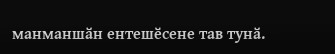манманшӑн ентешӗсене тав тунӑ.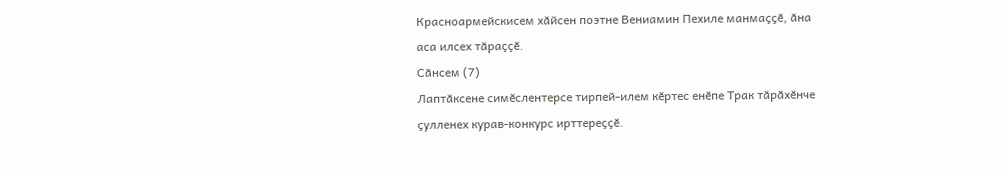Красноармейскисем хӑйсен поэтне Вениамин Пехиле манмаҫҫӗ, ӑна аса илсех тӑраҫҫӗ.
Сӑнсем (7)
Лаптӑксене симӗслентерсе тирпей-илем кӗртес енӗпе Трак тӑрӑхӗнче ҫулленех курав-конкурс ирттереҫҫӗ.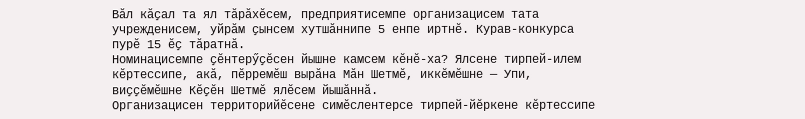Вӑл кӑҫал та ял тӑрӑхӗсем, предприятисемпе организацисем тата учрежденисем, уйрӑм ҫынсем хутшӑннипе 5 енпе иртнӗ. Курав-конкурса пурӗ 15 ӗҫ тӑратнӑ.
Номинацисемпе ҫӗнтерӳҫӗсен йышне камсем кӗнӗ-ха? Ялсене тирпей-илем кӗртессипе, акӑ, пӗрремӗш вырӑна Мӑн Шетмӗ, иккӗмӗшне — Упи, виҫҫӗмӗшне Кӗҫӗн Шетмӗ ялӗсем йышӑннӑ.
Организацисен территорийӗсене симӗслентерсе тирпей-йӗркене кӗртессипе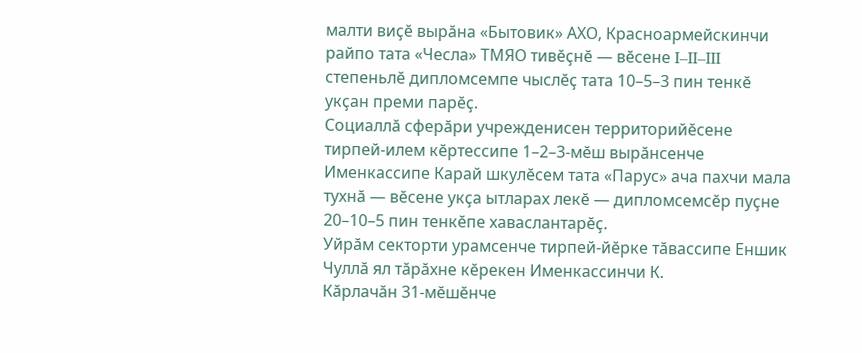малти виҫӗ вырӑна «Бытовик» АХО, Красноармейскинчи райпо тата «Чесла» ТМЯО тивӗҫнӗ — вӗсене I–II–III степеньлӗ дипломсемпе чыслӗҫ тата 10–5–3 пин тенкӗ укҫан преми парӗҫ.
Социаллӑ сферӑри учрежденисен территорийӗсене тирпей-илем кӗртессипе 1–2–3-мӗш вырӑнсенче Именкассипе Карай шкулӗсем тата «Парус» ача пахчи мала тухнӑ — вӗсене укҫа ытларах лекӗ — дипломсемсӗр пуҫне 20–10–5 пин тенкӗпе хаваслантарӗҫ.
Уйрӑм секторти урамсенче тирпей-йӗрке тӑвассипе Еншик Чуллӑ ял тӑрӑхне кӗрекен Именкассинчи К.
Кӑрлачӑн 31-мӗшӗнче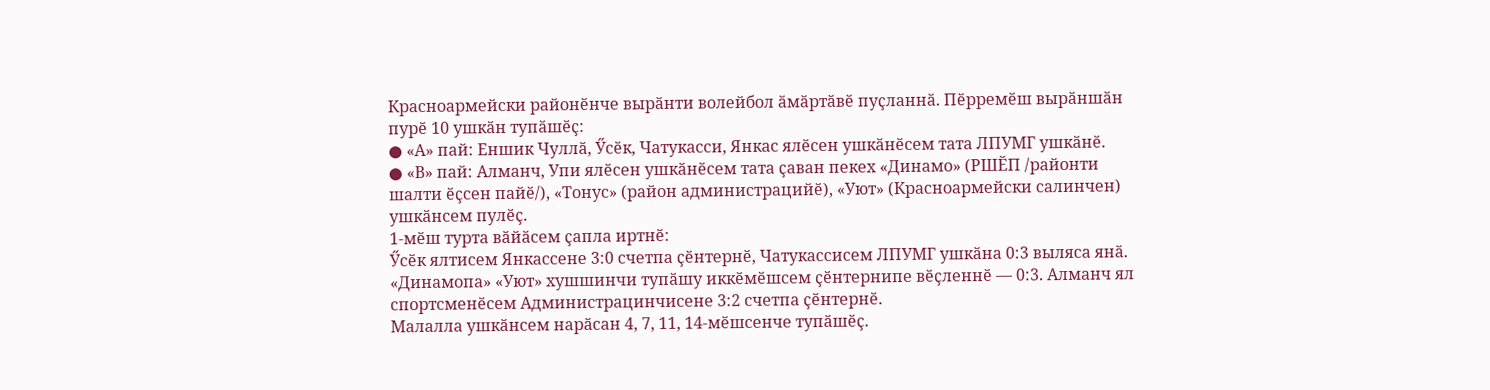Красноармейски районӗнче вырӑнти волейбол ӑмӑртӑвӗ пуҫланнӑ. Пӗрремӗш вырӑншӑн пурӗ 10 ушкӑн тупӑшӗҫ:
● «А» пай: Еншик Чуллӑ, Ӳсӗк, Чатукасси, Янкас ялӗсен ушкӑнӗсем тата ЛПУМГ ушкӑнӗ.
● «В» пай: Алманч, Упи ялӗсен ушкӑнӗсем тата ҫаван пекех «Динамо» (РШӖП /районти шалти ӗҫсен пайӗ/), «Тонус» (район администрацийӗ), «Уют» (Красноармейски салинчен) ушкӑнсем пулӗҫ.
1-мӗш турта вӑйӑсем ҫапла иртнӗ:
Ӳсӗк ялтисем Янкассене 3:0 счетпа ҫӗнтернӗ, Чатукассисем ЛПУМГ ушкӑна 0:3 выляса янӑ. «Динамопа» «Уют» хушшинчи тупӑшу иккӗмӗшсем ҫӗнтернипе вӗҫленнӗ — 0:3. Алманч ял спортсменӗсем Администрацинчисене 3:2 счетпа ҫӗнтернӗ.
Малалла ушкӑнсем нарӑсан 4, 7, 11, 14-мӗшсенче тупӑшӗҫ.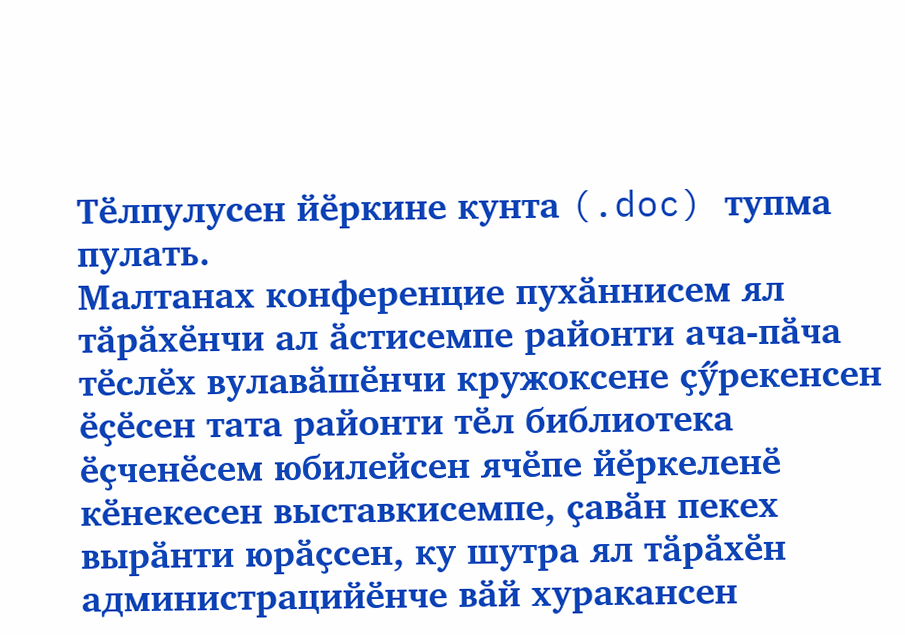Тӗлпулусен йӗркине кунта (.doc) тупма пулать.
Малтанах конференцие пухӑннисем ял тӑрӑхӗнчи ал ӑстисемпе районти ача-пӑча тӗслӗх вулавӑшӗнчи кружоксене ҫӳрекенсен ӗҫӗсен тата районти тӗл библиотека ӗҫченӗсем юбилейсен ячӗпе йӗркеленӗ кӗнекесен выставкисемпе, ҫавӑн пекех вырӑнти юрӑҫсен, ку шутра ял тӑрӑхӗн администрацийӗнче вӑй хуракансен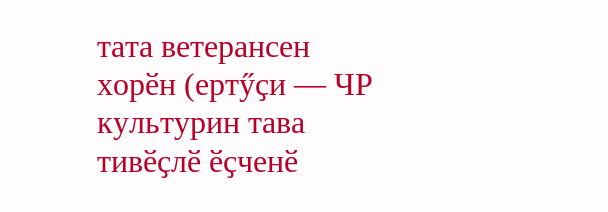тата ветерансен хорӗн (ертӳҫи — ЧР культурин тава тивӗҫлӗ ӗҫченӗ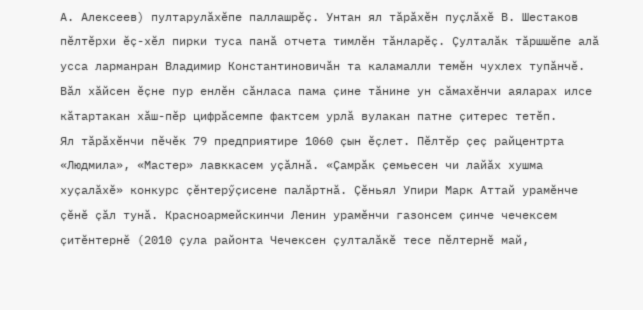А. Алексеев) пултарулӑхӗпе паллашрӗҫ. Унтан ял тӑрӑхӗн пуҫлӑхӗ В. Шестаков пӗлтӗрхи ӗҫ-хӗл пирки туса панӑ отчета тимлӗн тӑнларӗҫ. Ҫулталӑк тӑршшӗпе алӑ усса ларманран Владимир Константиновичӑн та каламалли темӗн чухлех тупӑнчӗ. Вӑл хӑйсен ӗҫне пур енлӗн сӑнласа пама ҫине тӑнине ун сӑмахӗнчи аяларах илсе кӑтартакан хӑш-пӗр цифрӑсемпе фактсем урлӑ вулакан патне ҫитерес тетӗп.
Ял тӑрӑхӗнчи пӗчӗк 79 предприятире 1060 ҫын ӗҫлет. Пӗлтӗр ҫеҫ райцентрта «Людмила», «Мастер» лавккасем уҫӑлнӑ. «Ҫамрӑк ҫемьесен чи лайӑх хушма хуҫалӑхӗ» конкурс ҫӗнтерӳҫисене палӑртнӑ. Ҫӗньял Упири Марк Аттай урамӗнче ҫӗнӗ ҫӑл тунӑ. Красноармейскинчи Ленин урамӗнчи газонсем ҫинче чечексем ҫитӗнтернӗ (2010 ҫула районта Чечексен ҫулталӑкӗ тесе пӗлтернӗ май,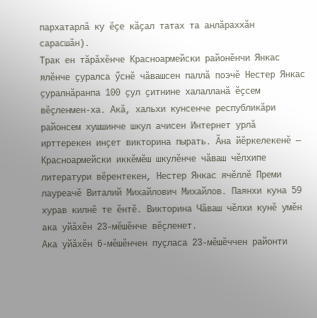пархатарлӑ ку ӗҫе кӑҫал татах та анлӑраххӑн сарасшӑн).
Трак ен тӑрӑхӗнче Красноармейски районӗнчи Янкас ялӗнче ҫуралса ӳснӗ чӑвашсен паллӑ поэчӗ Нестер Янкас ҫуралнӑранпа 100 ҫул ҫитнине халалланӑ ӗҫсем вӗҫленмен-ха. Акӑ, хальхи кунсенче республикӑри районсем хушшинче шкул ачисен Интернет урлӑ ирттерекен инҫет викторина пырать. Ӑна йӗркелекенӗ — Красноармейски иккӗмӗш шкулӗнче чӑваш чӗлхипе литератури вӗрентекен, Нестер Янкас ячӗллӗ Преми лауреачӗ Виталий Михайлович Михайлов. Паянхи куна 59 хурав килнӗ те ӗнтӗ. Викторина Чӑваш чӗлхи кунӗ умӗн ака уйӑхӗн 23-мӗшӗнче вӗҫленет.
Ака уйӑхӗн 6-мӗшӗнчен пуҫласа 23-мӗшӗччен районти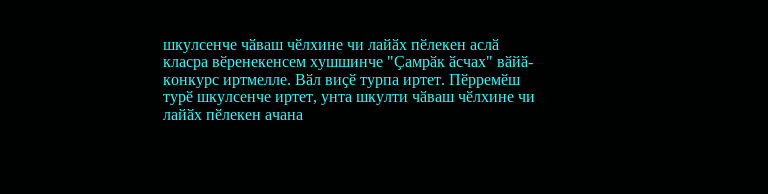шкулсенче чӑваш чӗлхине чи лайӑх пӗлекен аслӑ класра вӗренекенсем хушшинче "Ҫамрӑк ӑсчах" вӑйӑ-конкурс иртмелле. Вӑл виҫӗ турпа иртет. Пӗрремӗш турӗ шкулсенче иртет, унта шкулти чӑваш чӗлхине чи лайӑх пӗлекен ачана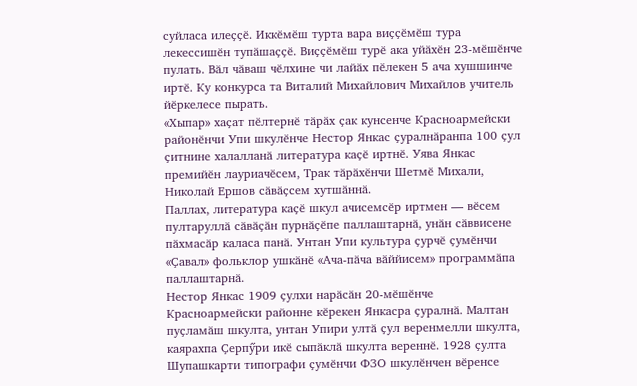суйласа илеҫҫӗ. Иккӗмӗш турта вара виҫҫӗмӗш тура лекессишӗн тупӑшаҫҫӗ. Виҫҫӗмӗш турӗ ака уйӑхӗн 23-мӗшӗнче пулать. Вӑл чӑваш чӗлхине чи лайӑх пӗлекен 5 ача хушшинче иртӗ. Ку конкурса та Виталий Михайлович Михайлов учитель йӗркелесе пырать.
«Хыпар» хаҫат пӗлтернӗ тӑрӑх ҫак кунсенче Красноармейски районӗнчи Упи шкулӗнче Нестор Янкас ҫуралнӑранпа 100 ҫул ҫитнине халалланӑ литература каҫӗ иртнӗ. Уява Янкас премийӗн лауриачӗсем, Трак тӑрӑхӗнчи Шетмӗ Михали, Николай Ершов сӑвӑҫсем хутшӑннӑ.
Паллах, литература каҫӗ шкул ачисемсӗр иртмен — вӗсем пултаруллӑ сӑвӑҫӑн пурнӑҫӗпе паллаштарнӑ, унӑн сӑввисене пӑхмасӑр каласа панӑ. Унтан Упи культура ҫурчӗ ҫумӗнчи «Ҫавал» фольклор ушкӑнӗ «Ача-пӑча вӑййисем» программӑпа паллаштарнӑ.
Нестор Янкас 1909 ҫулхи нарӑсӑн 20-мӗшӗнче Красноармейски районне кӗрекен Янкасра ҫуралнӑ. Малтан пуҫламӑш шкулта, унтан Упири ултӑ ҫул веренмелли шкулта, каярахпа Ҫерпӳри икӗ сыпӑклӑ шкулта вереннӗ. 1928 ҫулта Шупашкарти типографи ҫумӗнчи ФЗО шкулӗнчен вӗренсе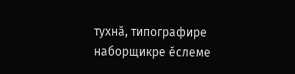тухнӑ, типографире наборщикре ӗслеме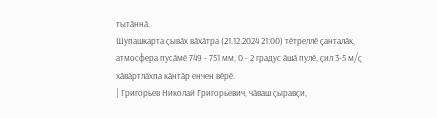тытӑннӑ.
Шупашкарта ҫывӑх вӑхӑтра (21.12.2024 21:00) тӗтреллӗ ҫанталӑк, атмосфера пусӑмӗ 749 - 751 мм, 0 - 2 градус ӑшӑ пулӗ, ҫил 3-5 м/ҫ хӑвӑртлӑхпа кӑнтӑр енчен вӗрӗ.
| Григорьев Николай Григорьевич, чӑваш ҫыравҫи,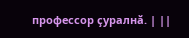профессор ҫуралнӑ. | ||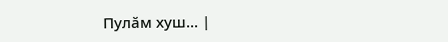Пулӑм хуш... |